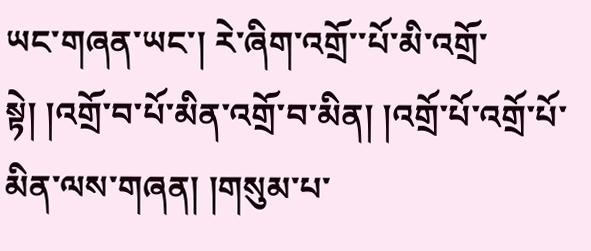ཡང་གཞན་ཡང་། རེ་ཞིག་འགྲོ་་པོ་མི་འགྲོ་སྟེ། །འགྲོ་བ་པོ་མིན་འགྲོ་བ་མིན། །འགྲོ་པོ་འགྲོ་པོ་མིན་ལས་གཞན། །གསུམ་པ་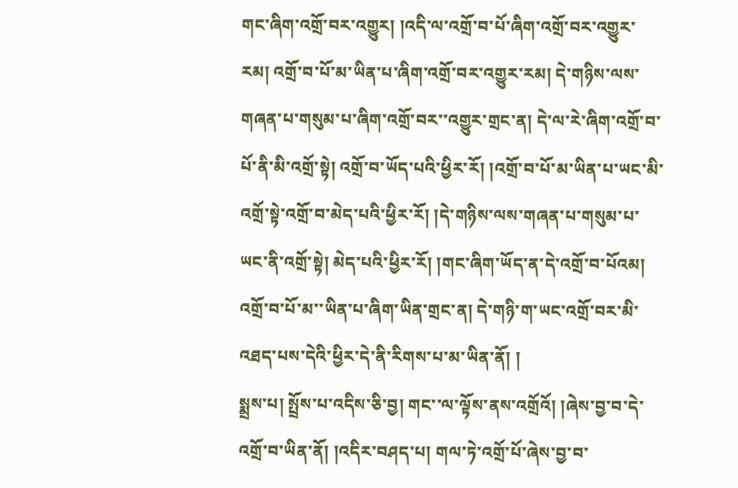གང་ཞིག་འགྲོ་བར་འགྱུར། །འདི་ལ་འགྲོ་བ་པོ་ཞིག་འགྲོ་བར་འགྱུར་རམ། འགྲོ་བ་པོ་མ་ཡིན་པ་ཞིག་འགྲོ་བར་འགྱུར་རམ། དེ་གཉིས་ལས་གཞན་པ་གསུམ་པ་ཞིག་འགྲོ་བར་་འགྱུར་གྲང་ན། དེ་ལ་རེ་ཞིག་འགྲོ་བ་པོ་ནི་མི་འགྲོ་སྟེ། འགྲོ་བ་ཡོད་པའི་ཕྱིར་རོ། །འགྲོ་བ་པོ་མ་ཡིན་པ་ཡང་མི་འགྲོ་སྟེ་འགྲོ་བ་མེད་པའི་ཕྱིར་རོ། །དེ་གཉིས་ལས་གཞན་པ་གསུམ་པ་ཡང་ནི་འགྲོ་སྟེ། མེད་པའི་ཕྱིར་རོ། །གང་ཞིག་ཡོད་ན་དེ་འགྲོ་བ་པོའམ། འགྲོ་བ་པོ་མ་་ཡིན་པ་ཞིག་ཡིན་གྲང་ན། དེ་གཉི་ག་ཡང་འགྲོ་བར་མི་འཐད་པས་དེའི་ཕྱིར་དེ་ནི་རིགས་པ་མ་ཡིན་ནོ། །
སྨྲས་པ། སྤྲོས་པ་འདིས་ཅི་བྱ། གང་་ལ་ལྟོས་ནས་འགྲོའོ། །ཞེས་བྱ་བ་དེ་འགྲོ་བ་ཡིན་ནོ། །འདིར་བཤད་པ། གལ་ཏེ་འགྲོ་པོ་ཞེས་བྱ་བ་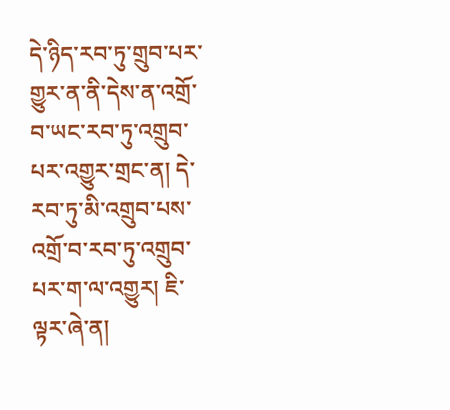དེ་ཉིད་རབ་ཏུ་གྲུབ་པར་གྱུར་ན་ནི་དེས་ན་འགྲོ་བ་ཡང་རབ་ཏུ་འགྲུབ་པར་འགྱུར་གྲང་ན། དེ་རབ་ཏུ་མི་འགྲུབ་པས་འགྲོ་བ་རབ་ཏུ་འགྲུབ་པར་ག་ལ་འགྱུར། ཇི་ལྟར་ཞེ་ན།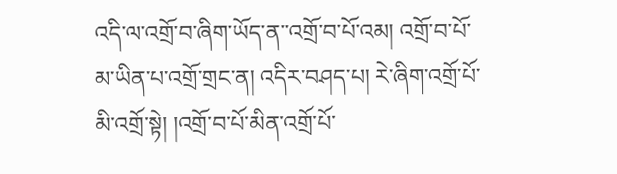འདི་ལ་འགྲོ་བ་ཞིག་ཡོད་ན་་འགྲོ་བ་པོ་འམ། འགྲོ་བ་པོ་མ་ཡིན་པ་འགྲོ་གྲང་ན། འདིར་བཤད་པ། རེ་ཞིག་འགྲོ་པོ་མི་འགྲོ་སྟེ། །འགྲོ་བ་པོ་མིན་འགྲོ་པོ་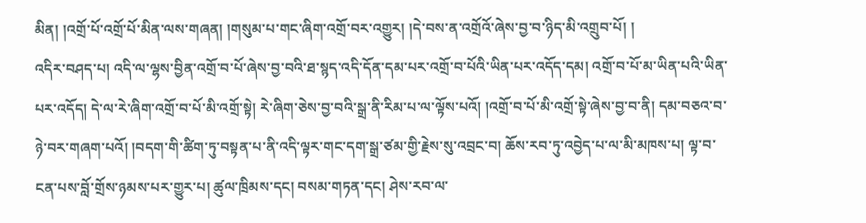མིན། །འགྲོ་པོ་འགྲོ་པོ་མིན་ལས་གཞན། །གསུམ་པ་གང་ཞིག་འགྲོ་བར་འགྱུར། །དེ་བས་ན་འགྲོའོ་ཞེས་བྱ་བ་ཉིད་མི་འགྲུབ་པོ། །
འདིར་བཤད་པ། འདི་ལ་ལྷས་བྱིན་འགྲོ་བ་པོ་ཞེས་བྱ་བའི་ཐ་སྙད་འདི་དོན་དམ་པར་འགྲོ་བ་པོའི་ཡིན་པར་འདོད་དམ། འགྲོ་བ་པོ་མ་ཡིན་པའི་ཡིན་པར་འདོད། དེ་ལ་རེ་ཞིག་འགྲོ་བ་པོ་མི་འགྲོ་སྟེ། རེ་ཞིག་ཅེས་བྱ་བའི་སྒྲ་ནི་རིམ་པ་ལ་ལྟོས་པའོ། །འགྲོ་བ་པོ་མི་འགྲོ་སྟེ་ཞེས་བྱ་བ་ནི། དམ་བཅའ་བ་ཉེ་བར་གཞག་པའོ། །བདག་གི་ཚིག་ཏུ་བསྟན་པ་ནི་འདི་ལྟར་གང་དག་སྒྲ་ཙམ་གྱི་རྗེས་སུ་འབྲང་བ། ཆོས་རབ་ཏུ་འབྱེད་པ་ལ་མི་མཁས་པ། ལྟ་བ་ངན་པས་བློ་གྲོས་ཉམས་པར་གྱུར་པ། ཚུལ་ཁྲིམས་དང། བསམ་གཏན་དང། ཤེས་རབ་ལ་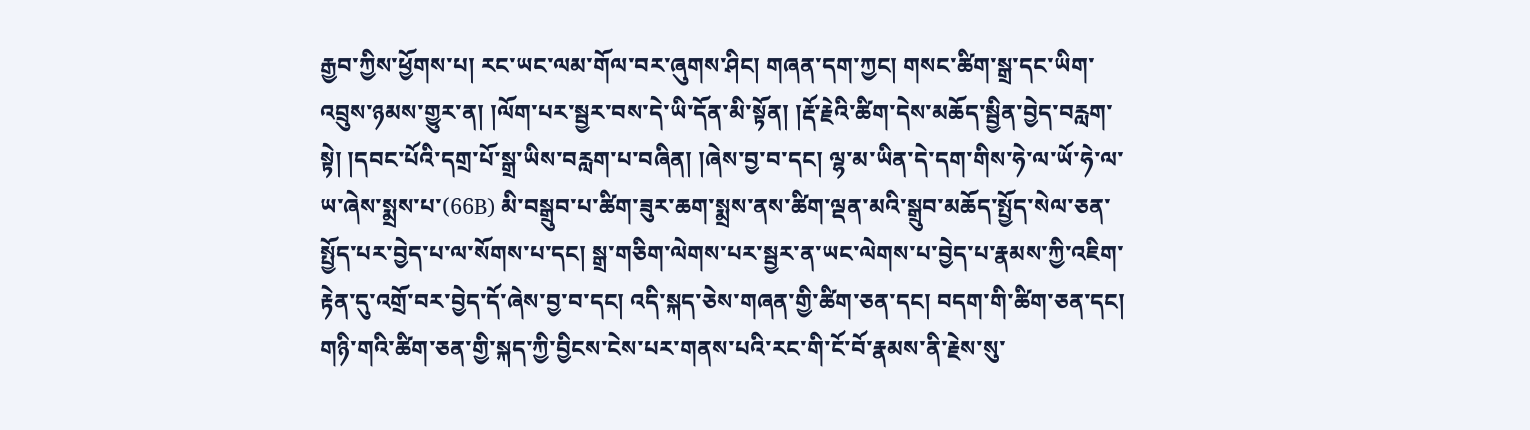རྒྱབ་ཀྱིས་ཕྱོགས་པ། རང་ཡང་ལམ་གོལ་བར་ཞུགས་ཤིང། གཞན་དག་ཀྱང། གསང་ཚིག་སྒྲ་དང་ཡིག་འབྲུས་ཉམས་གྱུར་ན། །ལོག་པར་སྦྱར་བས་དེ་ཡི་དོན་མི་སྟོན། །རྡོ་རྗེའི་ཚིག་དེས་མཆོད་སྦྱིན་བྱེད་བརླག་སྟེ། །དབང་པོའི་དགྲ་པོ་སྒྲ་ཡིས་བརླག་པ་བཞིན། །ཞེས་བྱ་བ་དང། ལྷ་མ་ཡིན་དེ་དག་གིས་ཧེ་ལ་ཡོ་ཧེ་ལ་ཡ་ཞེས་སྨྲས་པ་(66B) མི་བསྒྲུབ་པ་ཚིག་ཟུར་ཆག་སྨྲས་ནས་ཚིག་ལྡན་མའི་སྒྲུབ་མཆོད་སྤྱོད་སེལ་ཅན་སྤྱོད་པར་བྱེད་པ་ལ་སོགས་པ་དང། སྒྲ་གཅིག་ལེགས་པར་སྦྱར་ན་ཡང་ལེགས་པ་བྱེད་པ་རྣམས་ཀྱི་འཇིག་རྟེན་དུ་འགྲོ་བར་བྱེད་དོ་ཞེས་བྱ་བ་དང། འདི་སྐད་ཅེས་གཞན་གྱི་ཚིག་ཅན་དང། བདག་གི་ཚིག་ཅན་དང། གཉི་གའི་ཚིག་ཅན་གྱི་སྐད་ཀྱི་བྱིངས་ངེས་པར་གནས་པའི་རང་གི་ངོ་བོ་རྣམས་ནི་རྗེས་སུ་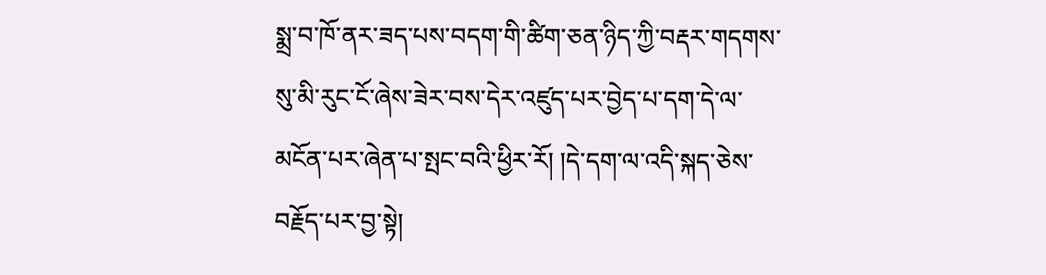སྨྲ་བ་ཁོ་ནར་ཟད་པས་བདག་གི་ཚིག་ཅན་ཉིད་ཀྱི་བརྡར་གདགས་སུ་མི་རུང་ངོ་ཞེས་ཟེར་བས་དེར་འཛུད་པར་བྱེད་པ་དག་དེ་ལ་མངོན་པར་ཞེན་པ་སྤང་བའི་ཕྱིར་རོ། །དེ་དག་ལ་འདི་སྐད་ཅེས་བརྗོད་པར་བྱ་སྟེ།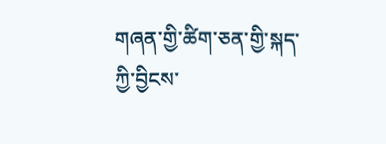གཞན་གྱི་ཚིག་ཅན་གྱི་སྐད་ཀྱི་བྱིངས་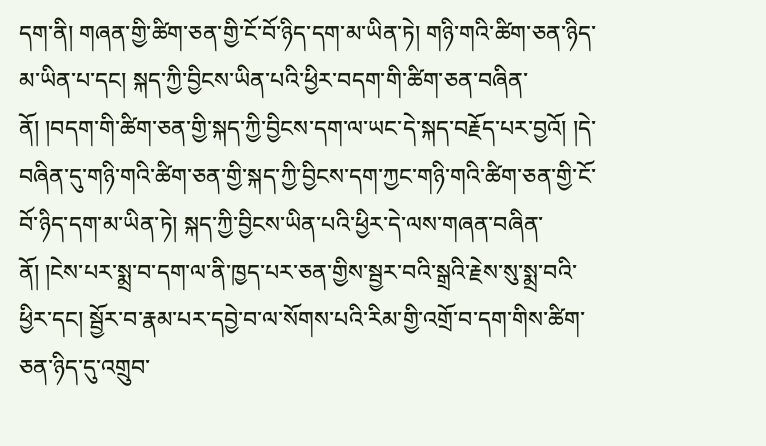དག་ནི། གཞན་གྱི་ཚིག་ཅན་གྱི་ངོ་བོ་ཉིད་དག་མ་ཡིན་ཏེ། གཉི་གའི་ཚིག་ཅན་ཉིད་མ་ཡིན་པ་དང། སྐད་ཀྱི་བྱིངས་ཡིན་པའི་ཕྱིར་བདག་གི་ཚིག་ཅན་བཞིན་ནོ། །བདག་གི་ཚིག་ཅན་གྱི་སྐད་ཀྱི་བྱིངས་དག་ལ་ཡང་དེ་སྐད་བརྗོད་པར་བྱའོ། །དེ་བཞིན་དུ་གཉི་གའི་ཚིག་ཅན་གྱི་སྐད་ཀྱི་བྱིངས་དག་ཀྱང་གཉི་གའི་ཚིག་ཅན་གྱི་ངོ་བོ་ཉིད་དག་མ་ཡིན་ཏེ། སྐད་ཀྱི་བྱིངས་ཡིན་པའི་ཕྱིར་དེ་ལས་གཞན་བཞིན་ནོ། །ངེས་པར་སྨྲ་བ་དག་ལ་ནི་ཁྱད་པར་ཅན་གྱིས་སྦྱར་བའི་སྒྲའི་རྗེས་སུ་སྨྲ་བའི་ཕྱིར་དང། སྦྱོར་བ་རྣམ་པར་དབྱེ་བ་ལ་སོགས་པའི་རིམ་གྱི་འགྲོ་བ་དག་གིས་ཚིག་ཅན་ཉིད་དུ་འགྲུབ་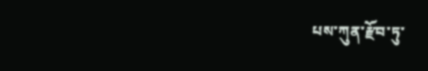པས་ཀུན་རྫོབ་ཏུ་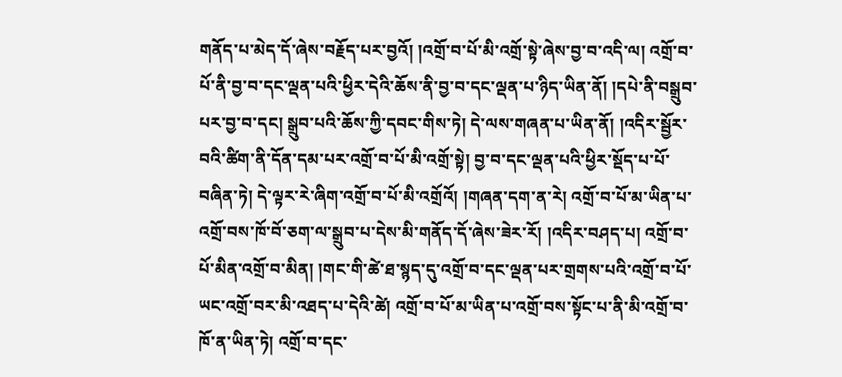གནོད་པ་མེད་དོ་ཞེས་བརྗོད་པར་བྱའོ། །འགྲོ་བ་པོ་མི་འགྲོ་སྟེ་ཞེས་བྱ་བ་འདི་ལ། འགྲོ་བ་པོ་ནི་བྱ་བ་དང་ལྡན་པའི་ཕྱིར་དེའི་ཆོས་ནི་བྱ་བ་དང་ལྡན་པ་ཉིད་ཡིན་ནོ། །དཔེ་ནི་བསྒྲུབ་པར་བྱ་བ་དང། སྒྲུབ་པའི་ཆོས་ཀྱི་དབང་གིས་ཏེ། དེ་ལས་གཞན་པ་ཡིན་ནོ། །འདིར་སྦྱོར་བའི་ཚིག་ནི་དོན་དམ་པར་འགྲོ་བ་པོ་མི་འགྲོ་སྟེ། བྱ་བ་དང་ལྡན་པའི་ཕྱིར་སྡོད་པ་པོ་བཞིན་ཏེ། དེ་ལྟར་རེ་ཞིག་འགྲོ་བ་པོ་མི་འགྲོའོ། །གཞན་དག་ན་རེ། འགྲོ་བ་པོ་མ་ཡིན་པ་འགྲོ་བས་ཁོ་བོ་ཅག་ལ་སྒྲུབ་པ་དེས་མི་གནོད་དོ་ཞེས་ཟེར་རོ། །འདིར་བཤད་པ། འགྲོ་བ་པོ་མིན་འགྲོ་བ་མིན། །གང་གི་ཚེ་ཐ་སྙད་དུ་འགྲོ་བ་དང་ལྡན་པར་གྲགས་པའི་འགྲོ་བ་པོ་ཡང་འགྲོ་བར་མི་འཐད་པ་དེའི་ཚེ། འགྲོ་བ་པོ་མ་ཡིན་པ་འགྲོ་བས་སྟོང་པ་ནི་མི་འགྲོ་བ་ཁོ་ན་ཡིན་ཏེ། འགྲོ་བ་དང་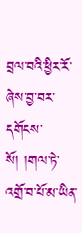བྲལ་བའི་ཕྱིར་རོ་ཞེས་བྱ་བར་དགོངས་སོ། །གལ་ཏེ་འགྲོ་བ་པོ་མ་ཡིན་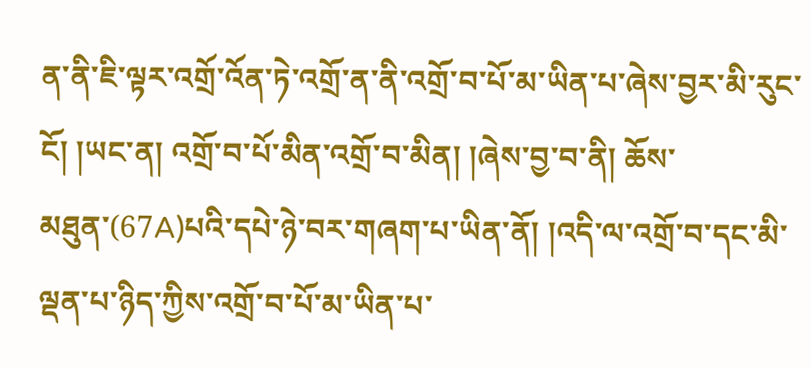ན་ནི་ཇི་ལྟར་འགྲོ་འོན་ཏེ་འགྲོ་ན་ནི་འགྲོ་བ་པོ་མ་ཡིན་པ་ཞེས་བྱར་མི་རུང་ངོ། །ཡང་ན། འགྲོ་བ་པོ་མིན་འགྲོ་བ་མིན། །ཞེས་བྱ་བ་ནི། ཆོས་མཐུན་(67A)པའི་དཔེ་ཉེ་བར་གཞག་པ་ཡིན་ནོ། །འདི་ལ་འགྲོ་བ་དང་མི་ལྡན་པ་ཉིད་ཀྱིས་འགྲོ་བ་པོ་མ་ཡིན་པ་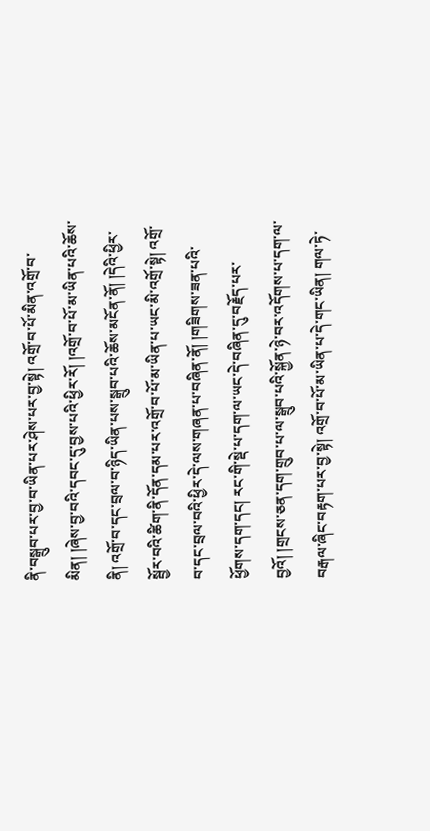ནི་བསྒྲུབ་པར་བྱ་བ་ཡིན་པར་ཤེས་པར་བྱ་སྟེ། འགྲོ་བ་པོ་མིན་འགྲོ་བ་མིན། །ཞེས་བྱ་བའི་དབང་དུ་བྱས་པའི་ཕྱིར་རོ། །འགྲོ་བ་པོ་མ་ཡིན་པའི་ཆོས་ནི། འགྲོ་བ་དང་བྲལ་བ་ཉིད་ཡིན་པས་སྒྲུབ་པའི་ཆོས་མངོན་ནོ། །དེའི་ཕྱིར་སྦྱོར་བའི་ཚིག་ནི་དོན་དམ་པར་འགྲོ་བ་པོ་མ་ཡིན་པ་ཡང་མི་འགྲོ་སྟེ། འགྲོ་བ་དང་བྲལ་བའི་ཕྱིར་དེ་ལས་གཞན་པ་བཞིན་ནོ། །གཟིགས་ཟན་པའི་ཕྱོགས་དག་དང། རང་གི་སྡེ་པ་དག་ལ་ཡང་དེ་བཞིན་དུ་བརྗོད་པར་བྱའོ། །གྲངས་ཅན་དག་གྲུབ་པ་ལ་སྒྲུབ་པའི་སྐྱོན་ཉེ་བར་འདོགས་པ་དག་ལ་བརྒལ་ཞིང་བརྟག་པར་བྱ་སྟེ། འགྲོ་བ་པོ་མ་ཡིན་པ་དེ་གང་ཡིན། གལ་ཏེ་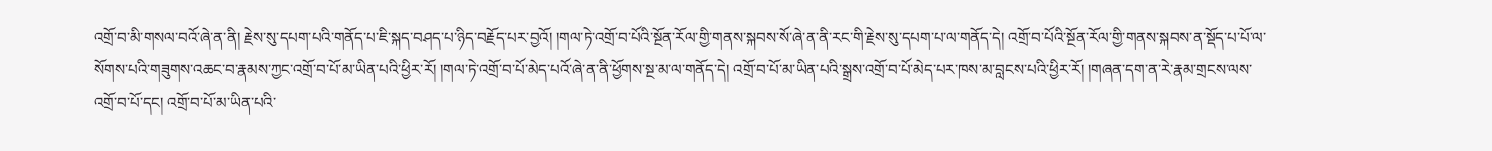འགྲོ་བ་མི་གསལ་བའོ་ཞེ་ན་ནི། རྗེས་སུ་དཔག་པའི་གནོད་པ་ཇི་སྐད་བཤད་པ་ཉིད་བརྗོད་པར་བྱའོ། །གལ་ཏེ་འགྲོ་བ་པོའི་སྔོན་རོལ་གྱི་གནས་སྐབས་སོ་ཞེ་ན་ནི་རང་གི་རྗེས་སུ་དཔག་པ་ལ་གནོད་དེ། འགྲོ་བ་པོའི་སྔོན་རོལ་གྱི་གནས་སྐབས་ན་སྡོད་པ་པོ་ལ་སོགས་པའི་གཟུགས་འཆང་བ་རྣམས་ཀྱང་འགྲོ་བ་པོ་མ་ཡིན་པའི་ཕྱིར་རོ། །གལ་ཏེ་འགྲོ་བ་པོ་མེད་པའོ་ཞེ་ན་ནི་ཕྱོགས་སྔ་མ་ལ་གནོད་དེ། འགྲོ་བ་པོ་མ་ཡིན་པའི་སྒྲས་འགྲོ་བ་པོ་མེད་པར་ཁས་མ་བླངས་པའི་ཕྱིར་རོ། །གཞན་དག་ན་རེ་རྣམ་གྲངས་ལས་འགྲོ་བ་པོ་དང། འགྲོ་བ་པོ་མ་ཡིན་པའི་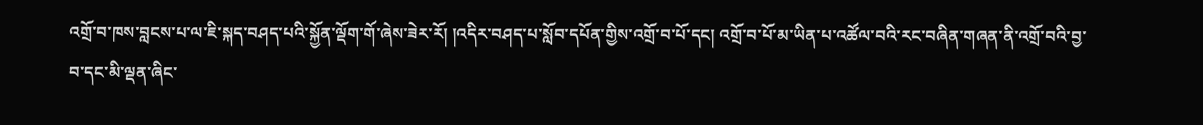འགྲོ་བ་ཁས་བླངས་པ་ལ་ཇི་སྐད་བཤད་པའི་སྐྱོན་ལྡོག་གོ་ཞེས་ཟེར་རོ། །འདིར་བཤད་པ་སློབ་དཔོན་གྱིས་འགྲོ་བ་པོ་དང། འགྲོ་བ་པོ་མ་ཡིན་པ་འཚོལ་བའི་རང་བཞིན་གཞན་ནི་འགྲོ་བའི་བྱ་བ་དང་མི་ལྡན་ཞིང་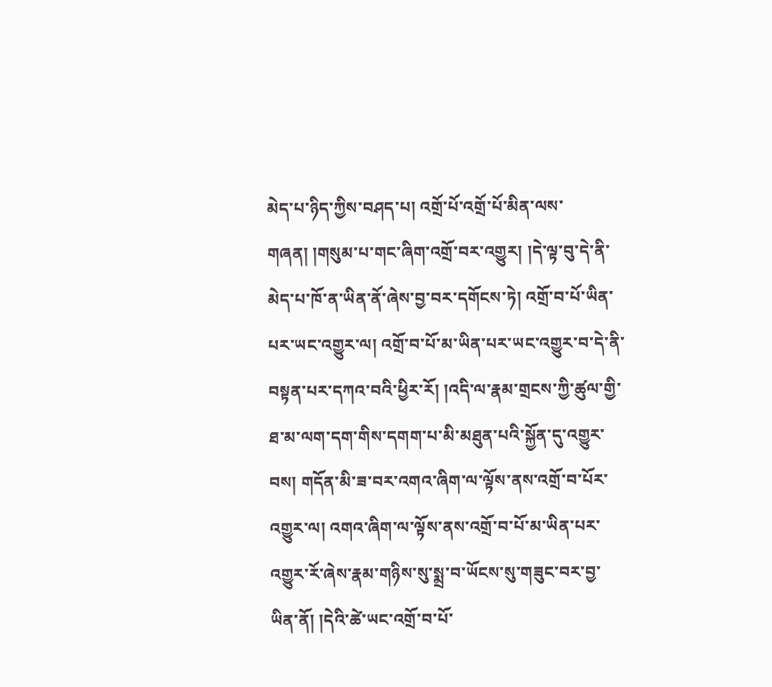མེད་པ་ཉིད་ཀྱིས་བཤད་པ། འགྲོ་པོ་འགྲོ་པོ་མིན་ལས་གཞན། །གསུམ་པ་གང་ཞིག་འགྲོ་བར་འགྱུར། །དེ་ལྟ་བུ་དེ་ནི་མེད་པ་ཁོ་ན་ཡིན་ནོ་ཞེས་བྱ་བར་དགོངས་ཏེ། འགྲོ་བ་པོ་ཡིན་པར་ཡང་འགྱུར་ལ། འགྲོ་བ་པོ་མ་ཡིན་པར་ཡང་འགྱུར་བ་དེ་ནི་བསྟན་པར་དཀའ་བའི་ཕྱིར་རོ། །འདི་ལ་རྣམ་གྲངས་ཀྱི་ཚུལ་གྱི་ཐ་མ་ལག་དག་གིས་དགག་པ་མི་མཐུན་པའི་སྐྱོན་དུ་འགྱུར་བས། གདོན་མི་ཟ་བར་འགའ་ཞིག་ལ་ལྟོས་ནས་འགྲོ་བ་པོར་འགྱུར་ལ། འགའ་ཞིག་ལ་ལྟོས་ནས་འགྲོ་བ་པོ་མ་ཡིན་པར་འགྱུར་རོ་ཞེས་རྣམ་གཉིས་སུ་སྨྲ་བ་ཡོངས་སུ་གཟུང་བར་བྱ་ཡིན་ནོ། །དེའི་ཚེ་ཡང་འགྲོ་བ་པོ་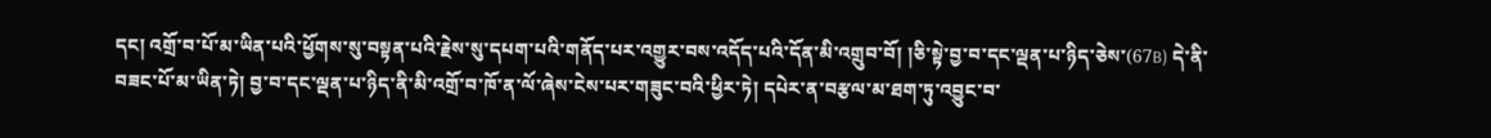དང། འགྲོ་བ་པོ་མ་ཡིན་པའི་ཕྱོགས་སུ་བསྟན་པའི་རྗེས་སུ་དཔག་པའི་གནོད་པར་འགྱུར་བས་འདོད་པའི་དོན་མི་འགྲུབ་བོ། །ཅི་སྟེ་བྱ་བ་དང་ལྡན་པ་ཉིད་ཅེས་(67B) དེ་ནི་བཟང་པོ་མ་ཡིན་ཏེ། བྱ་བ་དང་ལྡན་པ་ཉིད་ནི་མི་འགྲོ་བ་ཁོ་ན་ལོ་ཞེས་ངེས་པར་གཟུང་བའི་ཕྱིར་ཏེ། དཔེར་ན་བརྩལ་མ་ཐག་ཏུ་འབྱུང་བ་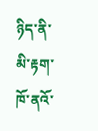ཉིད་ནི་མི་རྟག་ཁོ་ནའོ་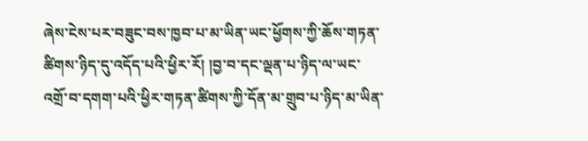ཞེས་ངེས་པར་བཟུང་བས་ཁྱབ་པ་མ་ཡིན་ཡང་ཕྱོགས་ཀྱི་ཆོས་གཏན་ཚིགས་ཉིད་དུ་འདོད་པའི་ཕྱིར་རོ། །བྱ་བ་དང་ལྡན་པ་ཉིད་ལ་ཡང་འགྲོ་བ་དགག་པའི་ཕྱིར་གཏན་ཚིགས་ཀྱི་དོན་མ་གྲུབ་པ་ཉིད་མ་ཡིན་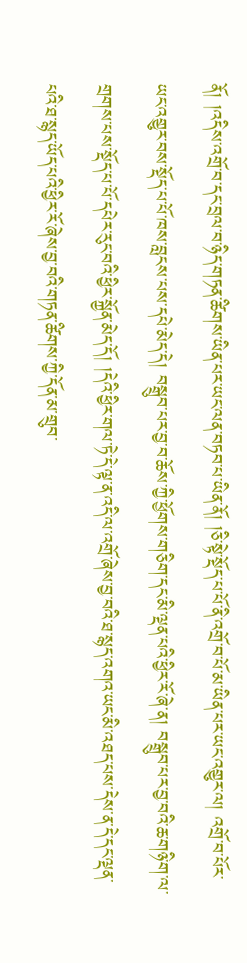ནོ། །འདིས་འགྲོ་བ་དང་བྲལ་བ་ཉིད་གཏན་ཚིགས་ཡིན་པར་ཡང་ལན་བཏབ་པ་ཡིན་ནོ། །ཅི་སྟེ་སྡོད་པ་པོ་ནི་འགྲོ་བ་པོ་མ་ཡིན་པར་ཡང་འགྱུར་ལ། འགྲོ་བ་པོར་ཡང་འགྱུར་བས་སྡོད་པ་པོ་ཁས་བླངས་པས་དཔེ་མེད་དེ། བསྒྲུབ་པར་བྱ་བ་ཆོས་ཀྱི་ཕྱོགས་གཅིག་དང་མི་ལྡན་པའི་ཕྱིར་རོ་ཞེ་ན། བསྒྲུབ་པར་བྱ་བའི་ཆ་གཉི་ག་ལ་གྲགས་པས་སྡོད་པ་པོ་དཔེར་རུང་བའི་ཕྱིར་སྐྱོན་མེད་དོ། །དེའི་ཕྱིར་གལ་ཏེ་དེ་ལྟ་ན་འདི་ལ་འགྲོ་ཞེས་བྱ་བའི་ཐ་སྙད་འགའ་ཡང་མི་འཐད་པས་དེས་ན་དེ་དང་ལྡན་པའི་ཐ་སྙད་ཡོད་པའི་ཕྱིར་རོ་ཞེས་བྱ་བའི་གཏན་ཚིགས་ཀྱི་དོན་མ་གྲུབ་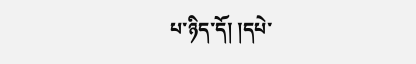པ་ཉིད་དོ། །དཔེ་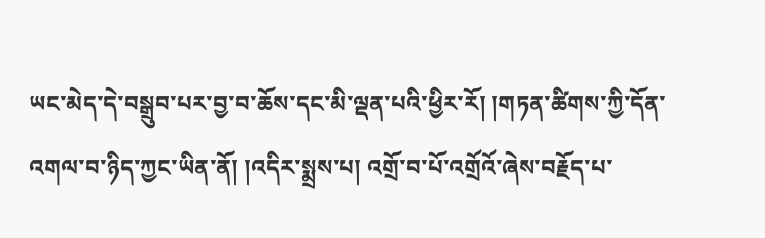ཡང་མེད་དེ་བསྒྲུབ་པར་བྱ་བ་ཆོས་དང་མི་ལྡན་པའི་ཕྱིར་རོ། །གཏན་ཚིགས་ཀྱི་དོན་འགལ་བ་ཉིད་ཀྱང་ཡིན་ནོ། །འདིར་སྨྲས་པ། འགྲོ་བ་པོ་འགྲོའོ་ཞེས་བརྗོད་པ་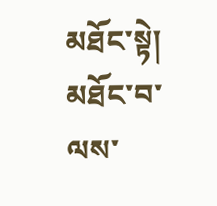མཐོང་སྟེ། མཐོང་བ་ལས་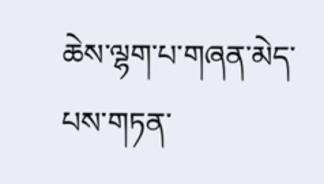ཆེས་ལྷག་པ་གཞན་མེད་པས་གཏན་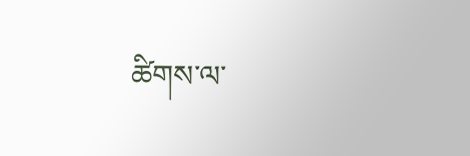ཚིགས་ལ་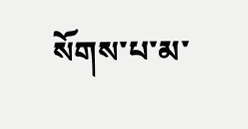སོགས་པ་མ་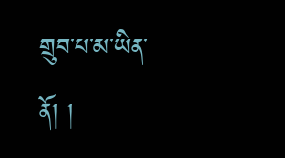གྲུབ་པ་མ་ཡིན་ནོ། །